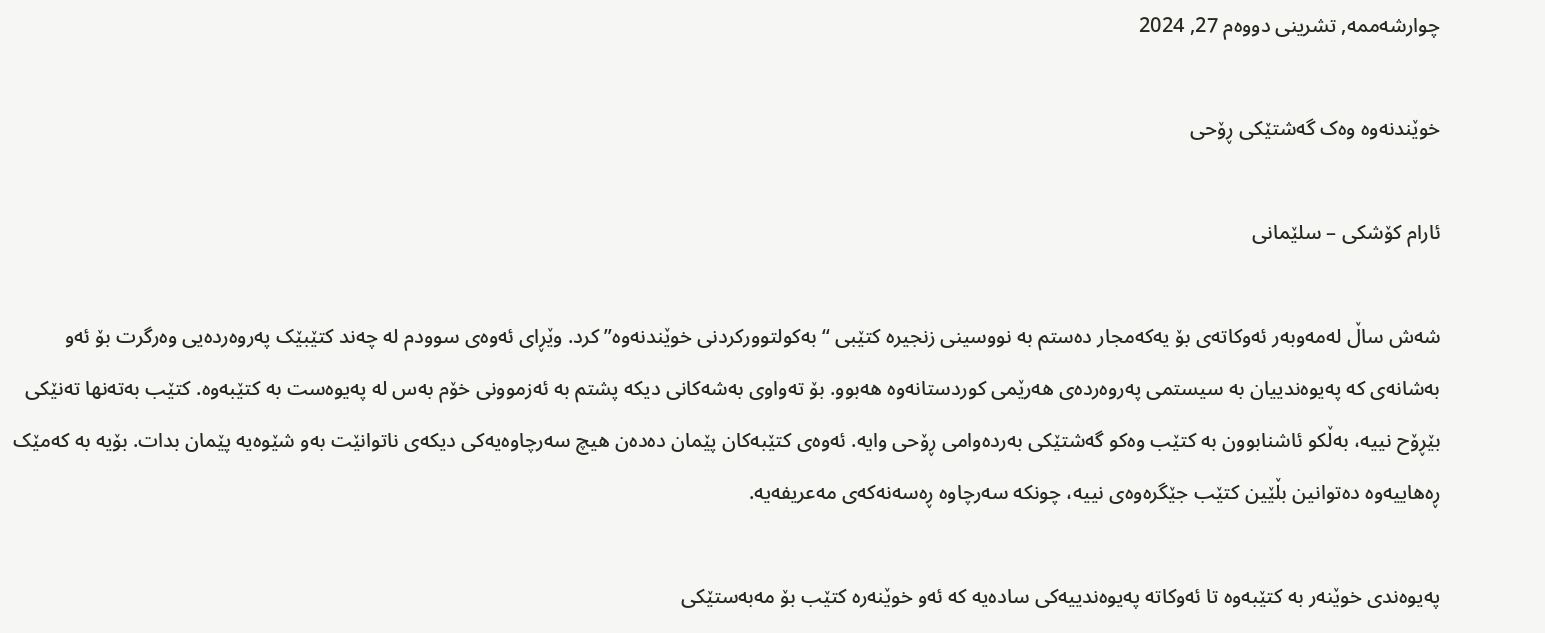چوارشەممە, تشرینی دووه‌م 27, 2024

خوێندنەوە وەک گەشتێکی ڕۆحی

ئارام كۆشكی – سلێمانی

شەش ساڵ لەمەوبەر ئەوکاتەی بۆ یەکەمجار دەستم بە نووسینی زنجیرە کتێبی “بەکولتوورکردنی خوێندنەوە” کرد. وێڕای ئەوەی سوودم لە چەند کتێبێک پەروەردەیی وەرگرت بۆ ئەو بەشانەی کە پەیوەندییان بە سیستمی پەروەردەی هەرێمی کوردستانەوە هەبوو. بۆ تەواوی بەشەکانی دیکە پشتم بە ئەزموونی خۆم بەس لە پەیوەست بە کتێبەوە. کتێب بەتەنها تەنێکی بێڕۆح نییە، بەڵکو ئاشنابوون بە کتێب وەکو گەشتێکی بەردەوامی ڕۆحی وایە. ئەوەی کتێبەکان پێمان دەدەن هیچ سەرچاوەیەکی دیکەی ناتوانێت بەو شێوەیە پێمان بدات. بۆیە بە کەمێک ڕەهاییەوە دەتوانین بڵێین کتێب جێگرەوەی نییە، چونکە سەرچاوە ڕەسەنەکەی مەعریفەیە.

پەیوەندی خوێنەر بە کتێبەوە تا ئەوکاتە پەیوەندییەکی سادەیە کە ئەو خوێنەرە کتێب بۆ مەبەستێکی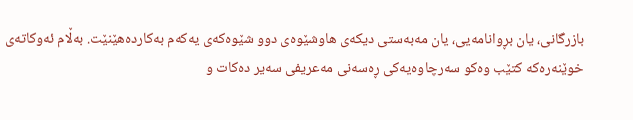بازرگانی، یان بڕوانامەیی، یان مەبەستی دیکەی هاوشێوەی دوو شێوەکەی یەکەم بەکاردەهێنێت. بەڵام ئەوکاتەی خوێنەرەکە کتێب وەکو سەرچاوەیەکی ڕەسەنی مەعریفی سەیر دەکات و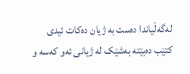لەگەڵیاندا دەست بە ژیان دەکات ئیدی کتێب دەبێتە بەشێک لە ژیانی ئەو کەسە و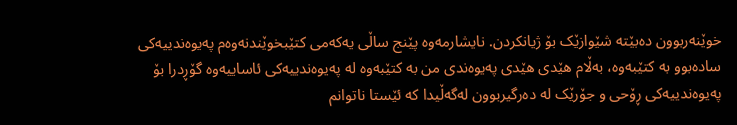خوێنەربوون دەبێتە شێوازێک بۆ ژیانکردن. نایشارمەوە پێنج ساڵی یەکەمی کتێبخوێندنەوەم پەیوەندییەکی سادەبوو بە کتێبەوە، بەڵام هێدی هێدی پەیوەندی من بە کتێبەوە لە پەیوەندییەکی ئاساییەوە گۆڕدرا بۆ پەیوەندییەکی ڕۆحی و جۆرێک لە دەرگیربوون لەگەڵیدا کە ئێستا ناتوانم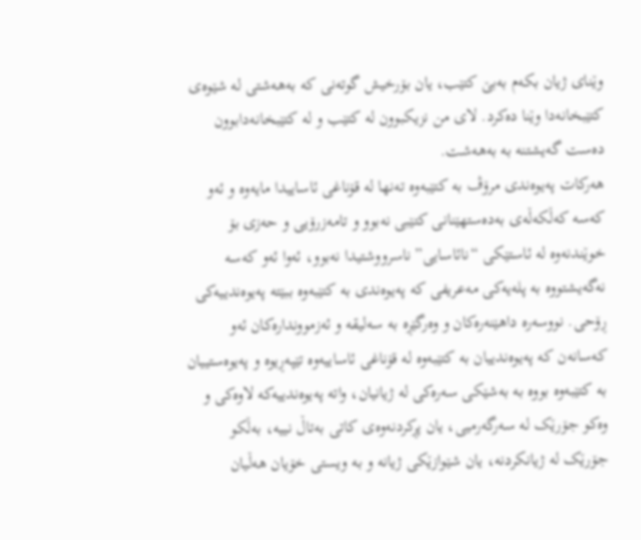وێنای ژیان بکەم بەبێ کتێب، یان بۆرخیش گوتەنی کە بەهەشتی لە شێوەی کتێبخانەدا وێنا دەکرد. لای من نزیکبوون لە کتێب و لە کتێبخانەدابوون دەست گەیشتنە بە بەهەشت.
هەرکات پەیوەندی مرۆڤ بە کتێبەوە تەنها لە قۆناغی ئاساییدا مایەوە و ئەو کەسە کەڵکەڵەی بەدەستهێنانی کتێبی نەبوو و تامەزرۆیی و حەزی بۆ خوێندنەوە لە ئاستێکی “نائاسایی” ناسرووشتیدا نەبوو، ئەوا ئەو کەسە نەگەیشتووە بە پلەیەکی مەعریفی کە پەیوەندی بە کتێبەوە ببێتە پەیوەندییەکی ڕۆحی. نووسەرە داهێنەرەکان و وەرگێڕە بە سەلیقە و ئەزمووندارەکان ئەو کەسانەن کە پەیوەندییان بە کتێبەوە لە قۆناغی ئاساییەوە تێپەڕیوە و پەیوەستییان بە کتێبەوە بووە بە بەشێکی سەرەکی لە ژیانیان، واتە پەیوەندییەکە لاوەکی و وەکو جۆرێک لە سەرگەرمیی، یان پڕکردنەوەی کاتی بەتاڵ نییە، بەڵکو جۆرێک لە ژیانکردنە، یان شێوازێکی ژیانە و بە ویستی خۆیان هەڵیان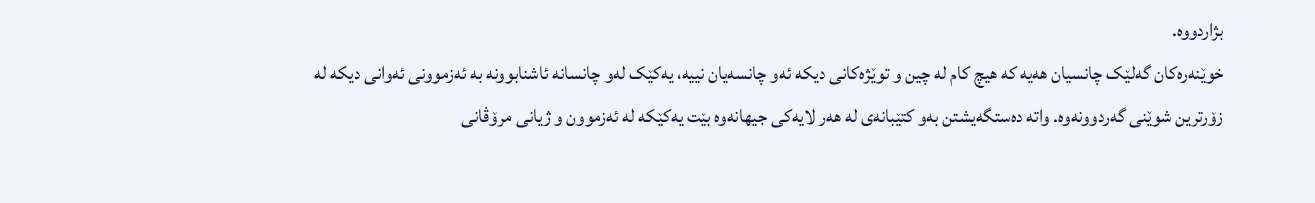بژاردووە.
خوێنەرەکان گەلێک چانسیان هەیە کە هیچ کام لە چین و توێژەکانی دیکە ئەو چانسەیان نییە، یەکێک لەو چانسانە ئاشنابوونە بە ئەزموونی ئەوانی دیکە لە زۆرترین شوێنی گەردوونەوە. واتە دەستگەیشتن بەو کتێبانەی لە هەر لایەکی جیهانەوە بێت یەکێکە لە ئەزموون و ژیانی مرۆڤانی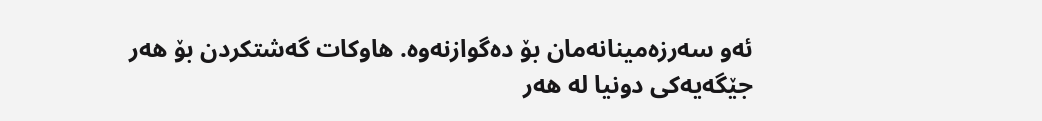ئەو سەرزەمینانەمان بۆ دەگوازنەوە. هاوکات گەشتکردن بۆ هەر جێگەیەکی دونیا لە هەر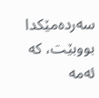سەردەمێکدا بووبێت، کە ئەمە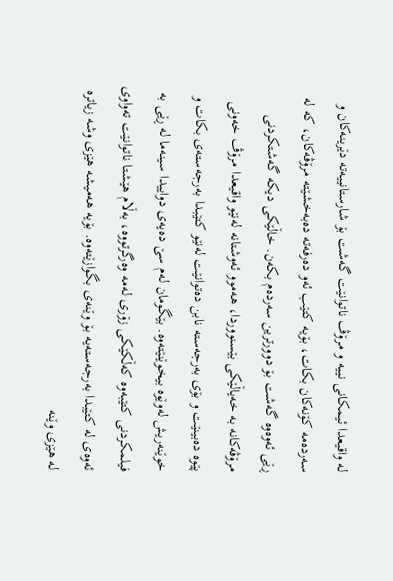لە واقیعدا ئیمکانی نییە و مرۆڤ ناتوانێت گەشت بۆ شارستانییەتە دێرینەکان و سەردەمە کۆنەکان بکات، بۆیە کتێب ئەو دەرفەتە دەبەخشێتە مرۆڤەکان، کە لە ڕێی ئەوەوە گەشت بۆ دوورترین سەردەم بکەن. خاڵێکی دیکە گەشتکردنی مرۆڤەکانە بە خەیاڵێکی بێسنووردا، هەموو ئەوشتانە لەنێو واقیعدا مرۆڤ خەونی پێوە دەبینێت و بۆی بەرجەستە نابن دەتوانێت لەنێو کتێبدا بەرجەستەی بکات و خوێنەریش لەوێوە بیخوێنێتەوە. بێگومان لەم سێ دەیەی دواییدا سینەما لە ڕێی بە فیلمکردنی کتێبەوە کەڵکێکی زۆری لەمە وەرگرتووە، بەڵام هێشتا ناتوانێت تەواوی ئەوەی لە کتێبدا بەرجەستەیە بۆ وێنەی بگوازێتەوە. بۆیە هەمیشە هێزی وشە زیاترە لە هێزی وێنە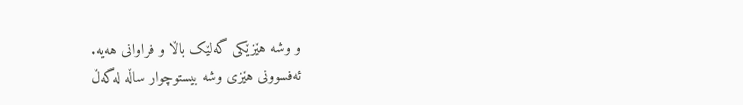و وشە هێزێکی گەلێک باڵا و فراوانی هەیە.
ئەفسوونی هێزی وشە بیستوچوار ساڵە لەگەڵ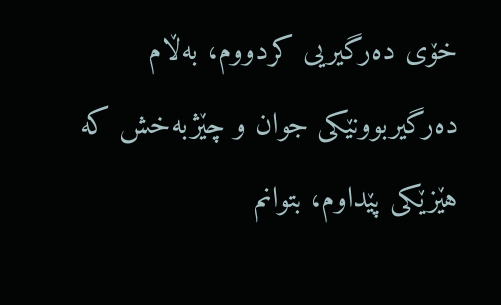خۆی دەرگیریی کردووم، بەڵام دەرگیربوونێکی جوان و چێژبەخش کە هێزێکی پێداوم، بتوانم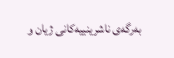بەرگەی ناشرینییەکانی ژیان و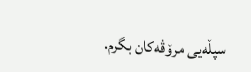سپڵەیی مرۆڤەکان بگرم.